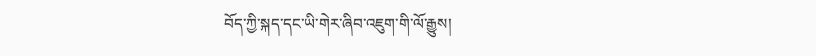བོད་ཀྱི་སྐད་དང་ཡི་གེར་ཞིབ་འཇུག་གི་ལོ་རྒྱུས།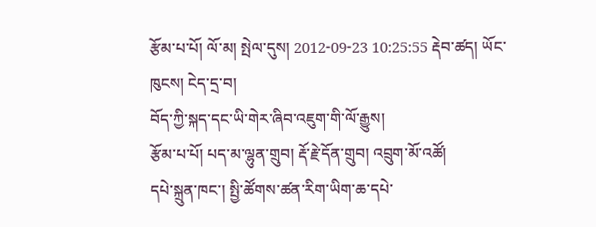རྩོམ་པ་པོ། ལོ་མ། སྤེལ་དུས། 2012-09-23 10:25:55 རྡེབ་ཚད། ཡོང་ཁུངས། ངེད་དྲ་བ།
བོད་ཀྱི་སྐད་དང་ཡི་གེར་ཞིབ་འཇུག་གི་ལོ་རྒྱུས།
རྩོམ་པ་པོ། པད་མ་ལྷུན་གྲུབ། རྡོ་རྗེ་དོན་གྲུབ། འབྲུག་མོ་འཚོ།
དཔེ་སྐྲུན་ཁང་། སྤྱི་ཚོགས་ཚན་རིག་ཡིག་ཆ་དཔེ་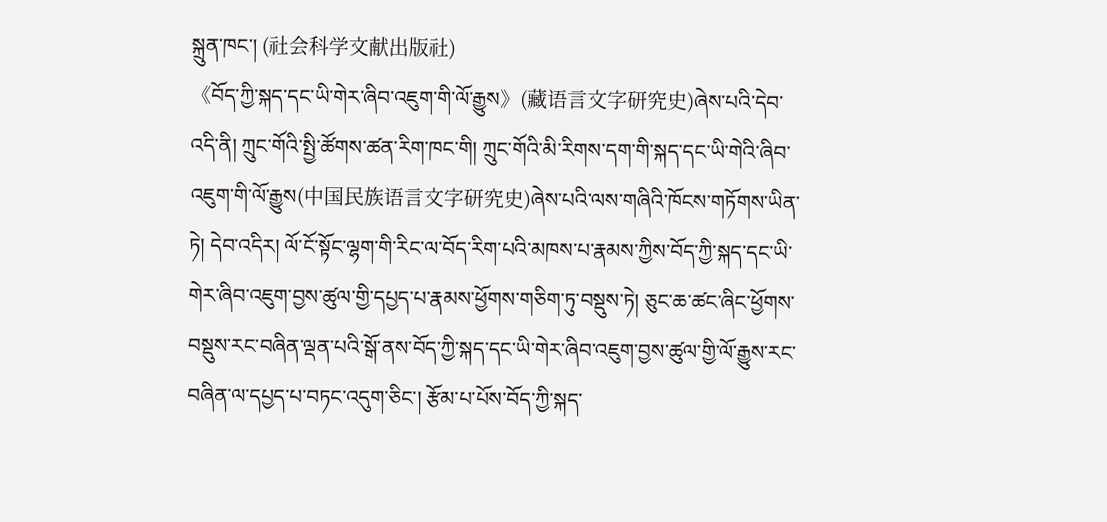སྐྲུན་ཁང་། (社会科学文献出版社)
《བོད་ཀྱི་སྐད་དང་ཡི་གེར་ཞིབ་འཇུག་གི་ལོ་རྒྱུས》(藏语言文字研究史)ཞེས་པའི་དེབ་འདི་ནི། ཀྲུང་གོའི་སྤྱི་ཚོགས་ཚན་རིག་ཁང་གི། ཀྲུང་གོའི་མི་རིགས་དག་གི་སྐད་དང་ཡི་གེའི་ཞིབ་འཇུག་གི་ལོ་རྒྱུས(中国民族语言文字研究史)ཞེས་པའི་ལས་གཞིའི་ཁོངས་གཏོགས་ཡིན་ཏེ། དེབ་འདིར། ལོ་ངོ་སྟོང་ལྷག་གི་རིང་ལ་བོད་རིག་པའི་མཁས་པ་རྣམས་ཀྱིས་བོད་ཀྱི་སྐད་དང་ཡི་གེར་ཞིབ་འཇུག་བྱས་ཚུལ་གྱི་དཔྱད་པ་རྣམས་ཕྱོགས་གཅིག་ཏུ་བསྡུས་ཏེ། ཅུང་ཆ་ཚང་ཞིང་ཕྱོགས་བསྡུས་རང་བཞིན་ལྡན་པའི་སྒོ་ནས་བོད་ཀྱི་སྐད་དང་ཡི་གེར་ཞིབ་འཇུག་བྱས་ཚུལ་གྱི་ལོ་རྒྱུས་རང་བཞིན་ལ་དཔྱད་པ་བཏང་འདུག་ཅིང་། རྩོམ་པ་པོས་བོད་ཀྱི་སྐད་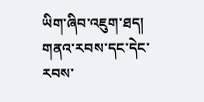ཡིག་ཞིབ་འཇུག་ཐད། གནའ་རབས་དང་དེང་རབས་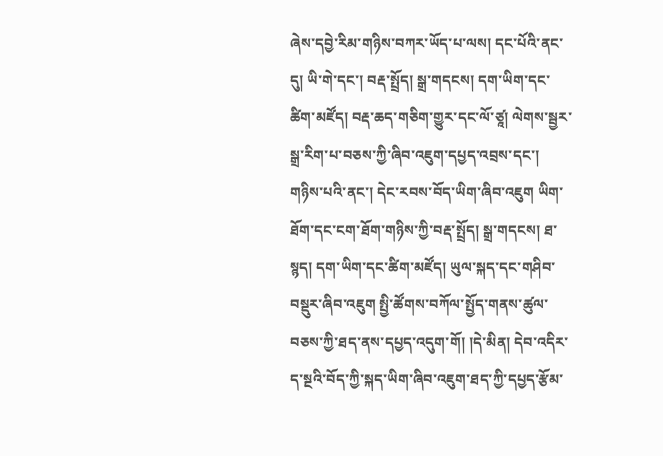ཞེས་དབྱེ་རིམ་གཉིས་བཀར་ཡོད་པ་ལས། དང་པོའི་ནང་དུ། ཡི་གེ་དང་། བརྡ་སྤྲོད། སྒྲ་གདངས། དག་ཡིག་དང་ཚིག་མཛོད། བརྡ་ཆད་གཅིག་གྱུར་དང་ལོ་ཙཱ། ལེགས་སྦྱར་སྒྲ་རིག་པ་བཅས་ཀྱི་ཞིབ་འཇུག་དཔྱད་འབྲས་དང་། གཉིས་པའི་ནང་། དེང་རབས་བོད་ཡིག་ཞིབ་འཇུག ཡིག་ཐོག་དང་ངག་ཐོག་གཉིས་ཀྱི་བརྡ་སྤྲོད། སྒྲ་གདངས། ཐ་སྙད། དག་ཡིག་དང་ཚིག་མཛོད། ཡུལ་སྐད་དང་གཤིབ་བསྡུར་ཞིབ་འཇུག སྤྱི་ཚོགས་བཀོལ་སྤྱོད་གནས་ཚུལ་བཅས་ཀྱི་ཐད་ནས་དཔྱད་འདུག་གོ། །དེ་མིན། དེབ་འདིར་ད་སྔའི་བོད་ཀྱི་སྐད་ཡིག་ཞིབ་འཇུག་ཐད་ཀྱི་དཔྱད་རྩོམ་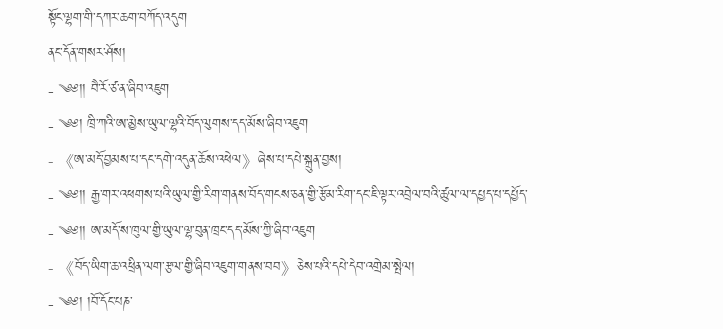སྟོང་ལྷག་གི་དཀར་ཆག་བཀོད་འདུག
ནང་དོན་གསར་ཤོས།
- ༄༅།། བཻ་རོ་ཙ་ན་ཞིབ་འཇུག
- ༄༅། ཁྲི་ཀའི་ཨ་མྱེས་ཡུལ་ལྷའི་བོད་ལུགས་དད་མོས་ཞིབ་འཇུག
- 《ཨ་མདོ་བྱམས་པ་དང་དགེ་འདུན་ཆོས་འཕེལ》ཞེས་པ་དཔེ་སྐྲུན་བྱས།
- ༄༅།། རྒྱ་གར་འཕགས་པའི་ཡུལ་གྱི་རིག་གནས་བོད་གངས་ཅན་གྱི་རྩོམ་རིག་དང་ཇི་ལྟར་འབྲེལ་བའི་ཚུལ་ལ་དཔྱད་པ་དཔྱོད་
- ༄༅།། ཨ་མདོ་ས་ཁུལ་གྱི་ཡུལ་ལྷ་བུན་ཁྲང་དད་མོས་ཀྱི་ཞིབ་འཇུག
- 《བོད་ཡིག་ཆ་འཕྲིན་ལག་རྩལ་གྱི་ཞིབ་འཇུག་གནས་བབ》ཅེས་པའི་དཔེ་དེབ་འགྲེམ་སྤེལ།
- ༄༅། །བོ་དོང་པཎ་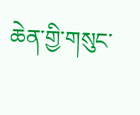ཆེན་གྱི་གསུང་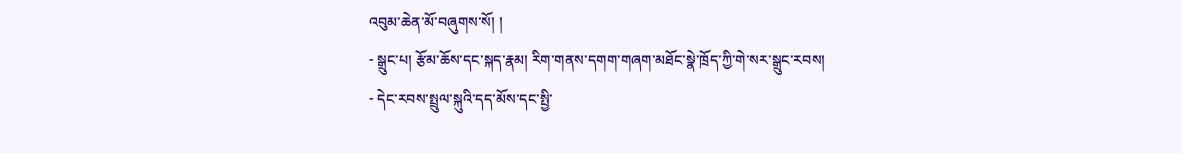འབུམ་ཆེན་མོ་བཞུགས་སོ། །
- སྒྲུང་པ། རྩོམ་ཆོས་དང་སྐད་རྣམ། རིག་གནས་དགག་གཞག་མཐོང་སྣེ་ཁྲོད་ཀྱི་གེ་སར་སྒྲུང་རབས།
- དེང་རབས་སྤྲུལ་སྐུའི་དད་མོས་དང་སྤྱི་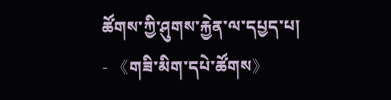ཚོགས་ཀྱི་ཤུགས་རྐྱེན་ལ་དཔྱད་པ།
- 《གཟི་མིག་དཔེ་ཚོགས》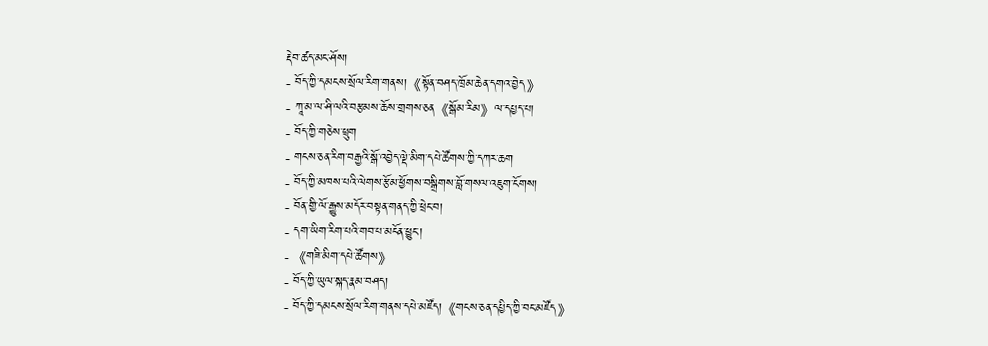རྡེབ་ཚད་མང་ཤོས།
- བོད་ཀྱི་དམངས་སྲོལ་རིག་གནས།《སྟོན་བཤད་ཁྲོམ་ཆེན་དགའ་བྱེད》
- ཀཱ་མ་ལ་ཤི་ལའི་བརྩམས་ཆོས་གྲགས་ཅན《སྒོམ་རིམ》ལ་དཔྱད་པ།
- བོད་ཀྱི་གཅེས་ཕྲུག
- གངས་ཅན་རིག་བརྒྱའི་སྒོ་འབྱེད་ལྡེ་མིག་དཔེ་ཚོགས་ཀྱི་དཀར་ཆག
- བོད་ཀྱི་མཁས་པའི་ལེགས་རྩོམ་ཕྱོགས་བསྒྲིགས་བློ་གསལ་འཇུག་ངོགས།
- བོན་གྱི་ལོ་རྒྱུས་མདོར་བསྟན་གནད་ཀྱི་ཕྲེང་བ།
- དག་ཡིག་རིག་པའི་གབ་པ་མངོན་ཕྱུང་།
- 《གཟི་མིག་དཔེ་ཚོགས》
- བོད་ཀྱི་ཡུལ་སྐད་རྣམ་བཤད།
- བོད་ཀྱི་དམངས་སྲོལ་རིག་གནས་དཔེ་མཛོད།《གངས་ཅན་དཔྱིད་ཀྱི་བང་མཛོད》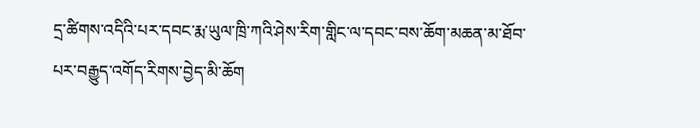དྲ་ཚིགས་འདིའི་པར་དབང་རྨ་ཡུལ་ཁྲི་ཀའི་ཤེས་རིག་གླིང་ལ་དབང་བས་ཆོག་མཆན་མ་ཐོབ་པར་བརྒྱུད་འགོད་རིགས་བྱེད་མི་ཆོག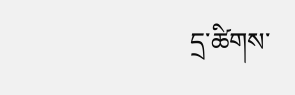དྲ་ཚིགས་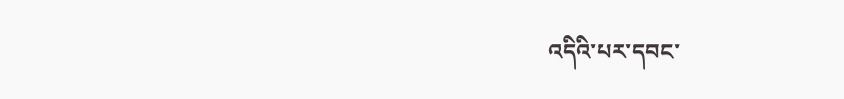འདིའི་པར་དབང་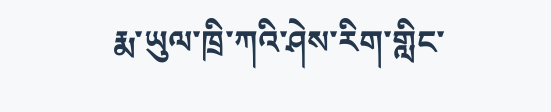རྨ་ཡུལ་ཁྲི་ཀའི་ཤེས་རིག་གླིང་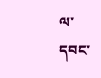ལ་དབང་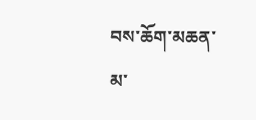བས་ཆོག་མཆན་མ་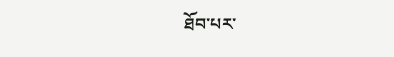ཐོབ་པར་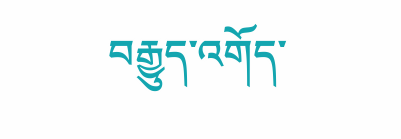བརྒྱུད་འགོད་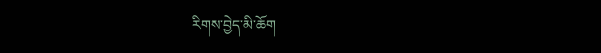རིགས་བྱེད་མི་ཆོག